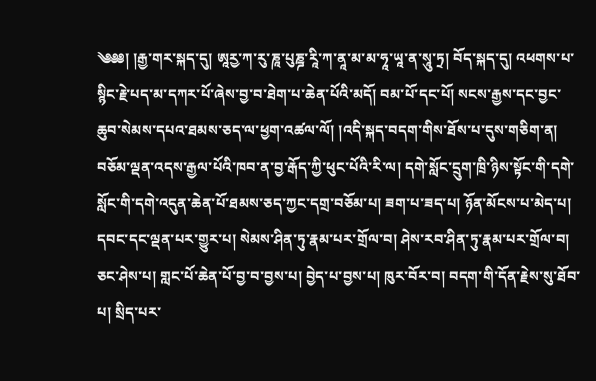༄༅༅། །རྒྱ་གར་སྐད་དུ། ཨཱརྱ་ཀ་རུ་ཎཱ་པུཎྜ་རཱི་ཀ་ནཱ་མ་མ་ཧཱ་ཡཱ་ན་སཱུ་ཏྲ། བོད་སྐད་དུ། འཕགས་པ་སྙིང་རྗེ་པད་མ་དཀར་པོ་ཞེས་བྱ་བ་ཐེག་པ་ཆེན་པོའི་མདོ། བམ་པོ་དང་པོ། སངས་རྒྱས་དང་བྱང་ཆུབ་སེམས་དཔའ་ཐམས་ཅད་ལ་ཕྱག་འཚལ་ལོ། །འདི་སྐད་བདག་གིས་ཐོས་པ་དུས་གཅིག་ན། བཅོམ་ལྡན་འདས་རྒྱལ་པོའི་ཁབ་ན་བྱ་རྒོད་ཀྱི་ཕུང་པོའི་རི་ལ། དགེ་སློང་དྲུག་ཁྲི་ཉིས་སྟོང་གི་དགེ་སློང་གི་དགེ་འདུན་ཆེན་པོ་ཐམས་ཅད་ཀྱང་དགྲ་བཅོམ་པ། ཟག་པ་ཟད་པ། ཉོན་མོངས་པ་མེད་པ། དབང་དང་ལྡན་པར་གྱུར་པ། སེམས་ཤིན་ཏུ་རྣམ་པར་གྲོལ་བ། ཤེས་རབ་ཤིན་ཏུ་རྣམ་པར་གྲོལ་བ། ཅང་ཤེས་པ། གླང་པོ་ཆེན་པོ་བྱ་བ་བྱས་པ། བྱེད་པ་བྱས་པ། ཁུར་བོར་བ། བདག་གི་དོན་རྗེས་སུ་ཐོབ་པ། སྲིད་པར་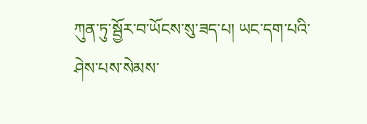ཀུན་ཏུ་སྦྱོར་བ་ཡོངས་སུ་ཟད་པ། ཡང་དག་པའི་ཤེས་པས་སེམས་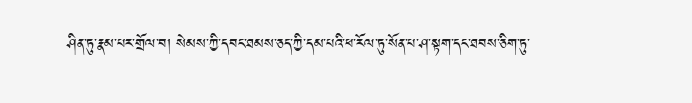ཤིན་ཏུ་རྣམ་པར་གྲོལ་བ། སེམས་ཀྱི་དབང་ཐམས་ཅད་ཀྱི་དམ་པའི་ཕ་རོལ་ཏུ་སོན་པ་ཤ་སྟག་དང་ཐབས་ཅིག་ཏུ་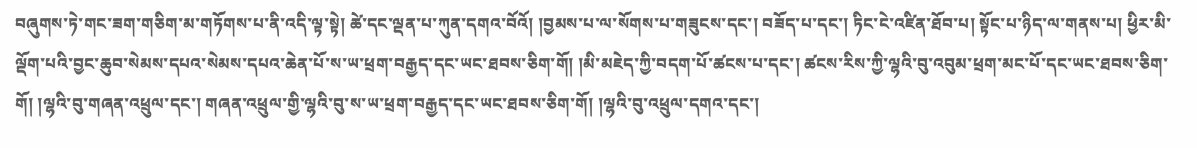བཞུགས་ཏེ་གང་ཟག་གཅིག་མ་གཏོགས་པ་ནི་འདི་ལྟ་སྟེ། ཚེ་དང་ལྡན་པ་ཀུན་དགའ་བོའོ། །བྱམས་པ་ལ་སོགས་པ་གཟུངས་དང་། བཟོད་པ་དང་། ཏིང་ངེ་འཛིན་ཐོབ་པ། སྟོང་པ་ཉིད་ལ་གནས་པ། ཕྱིར་མི་ལྡོག་པའི་བྱང་ཆུབ་སེམས་དཔའ་སེམས་དཔའ་ཆེན་པོ་ས་ཡ་ཕྲག་བརྒྱད་དང་ཡང་ཐབས་ཅིག་གོ། །མི་མཇེད་ཀྱི་བདག་པོ་ཚངས་པ་དང་། ཚངས་རིས་ཀྱི་ལྷའི་བུ་འབུམ་ཕྲག་མང་པོ་དང་ཡང་ཐབས་ཅིག་གོ། །ལྷའི་བུ་གཞན་འཕྲུལ་དང་། གཞན་འཕྲུལ་གྱི་ལྷའི་བུ་ས་ཡ་ཕྲག་བརྒྱད་དང་ཡང་ཐབས་ཅིག་གོ། །ལྷའི་བུ་འཕྲུལ་དགའ་དང་།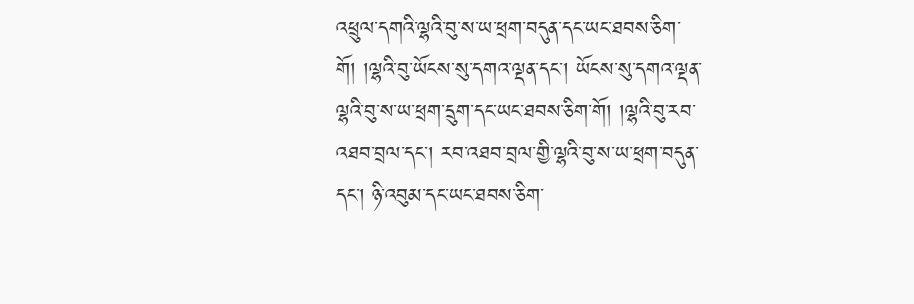འཕྲུལ་དགའི་ལྷའི་བུ་ས་ཡ་ཕྲག་བདུན་དང་ཡང་ཐབས་ཅིག་གོ། །ལྷའི་བུ་ཡོངས་སུ་དགའ་ལྡན་དང་། ཡོངས་སུ་དགའ་ལྡན་ལྷའི་བུ་ས་ཡ་ཕྲག་དྲུག་དང་ཡང་ཐབས་ཅིག་གོ། །ལྷའི་བུ་རབ་འཐབ་བྲལ་དང་། རབ་འཐབ་བྲལ་གྱི་ལྷའི་བུ་ས་ཡ་ཕྲག་བདུན་དང་། ཉི་འབུམ་དང་ཡང་ཐབས་ཅིག་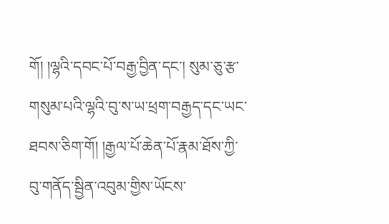གོ། །ལྷའི་དབང་པོ་བརྒྱ་བྱིན་དང་། སུམ་ཅུ་རྩ་གསུམ་པའི་ལྷའི་བུ་ས་ཡ་ཕྲག་བརྒྱད་དང་ཡང་ཐབས་ཅིག་གོ། །རྒྱལ་པོ་ཆེན་པོ་རྣམ་ཐོས་ཀྱི་བུ་གནོད་སྦྱིན་འབུམ་གྱིས་ཡོངས་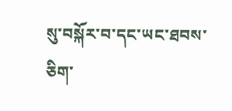སུ་བསྐོར་བ་དང་ཡང་ཐབས་ཅིག་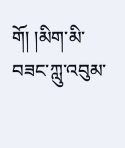གོ། །མིག་མི་བཟང་ཀླུ་འབུམ་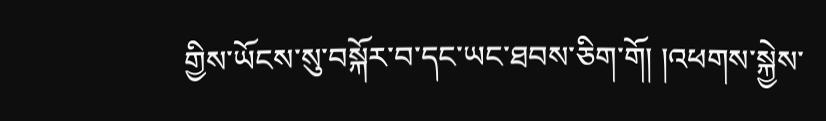གྱིས་ཡོངས་སུ་བསྐོར་བ་དང་ཡང་ཐབས་ཅིག་གོ། །འཕགས་སྐྱེས་